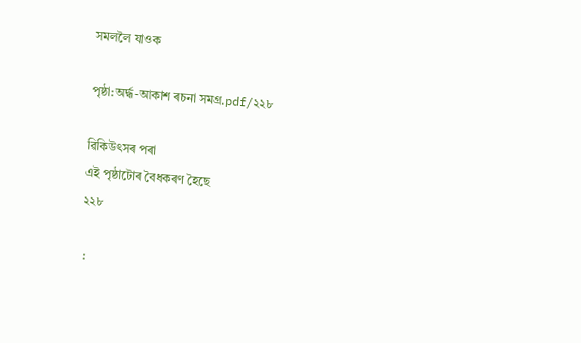সমললৈ যাওক

পৃষ্ঠা:অৰ্দ্ধ-আকাশ ৰচনা সমগ্ৰ.pdf/২২৮

ৱিকিউৎসৰ পৰা
এই পৃষ্ঠাটোৰ বৈধকৰণ হৈছে
২২৮

 :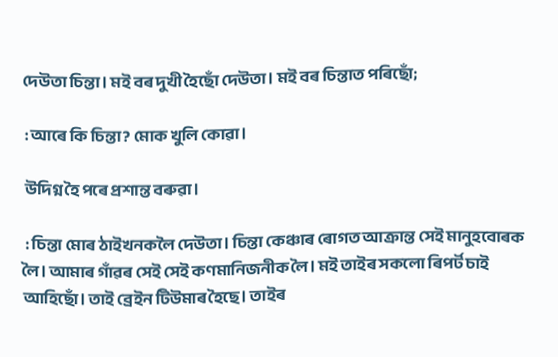দেউতা চিন্তা। মই বৰ দুখী হৈছোঁ দেউতা। মই বৰ চিন্তাত পৰিছোঁ;

 : আৰে কি চিন্তা? মোক খুলি কোৱা।

 উদিগ্ন হৈ পৰে প্ৰশান্ত বৰুৱা।

 : চিন্তা মোৰ ঠাইখনকলৈ দেউতা। চিন্তা কেঞ্চাৰ ৰোগত আক্ৰান্ত সেই মানুহবোৰক লৈ। আমাৰ গাঁৱৰ সেই সেই কণমানিজনীক লৈ। মই তাইৰ সকলো ৰিপৰ্ট চাই আহিছোঁ। তাই ব্ৰেইন টিউমাৰ হৈছে। তাইৰ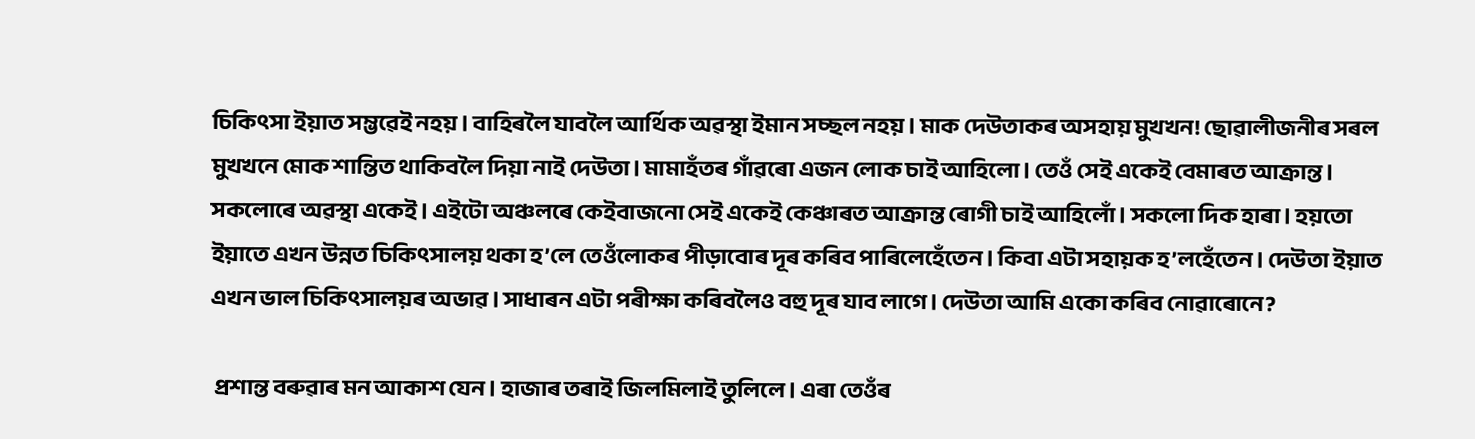চিকিৎসা ইয়াত সম্ভৱেই নহয়। বাহিৰলৈ যাবলৈ আৰ্থিক অৱস্থা ইমান সচ্ছল নহয়। মাক দেউতাকৰ অসহায় মুখখন! ছোৱালীজনীৰ সৰল মুখখনে মোক শান্তিত থাকিবলৈ দিয়া নাই দেউতা। মামাহঁতৰ গাঁৱৰো এজন লোক চাই আহিলো। তেওঁ সেই একেই বেমাৰত আক্ৰান্ত। সকলোৰে অৱস্থা একেই। এইটো অঞ্চলৰে কেইবাজনো সেই একেই কেঞ্চাৰত আক্ৰান্ত ৰোগী চাই আহিলোঁ। সকলো দিক হাৰা। হয়তো ইয়াতে এখন উন্নত চিকিৎসালয় থকা হ’লে তেওঁলোকৰ পীড়াবোৰ দূৰ কৰিব পাৰিলেহেঁতেন। কিবা এটা সহায়ক হ’লহেঁতেন। দেউতা ইয়াত এখন ভাল চিকিৎসালয়ৰ অভাৱ। সাধাৰন এটা পৰীক্ষা কৰিবলৈও বহু দূৰ যাব লাগে। দেউতা আমি একো কৰিব নোৱাৰোনে?

 প্ৰশান্ত বৰুৱাৰ মন আকাশ যেন। হাজাৰ তৰাই জিলমিলাই তুলিলে। এৰা তেওঁৰ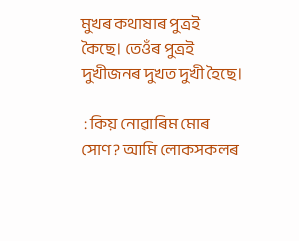মুখৰ কথাষাৰ পুত্ৰই কৈছে। তেওঁৰ পুত্ৰই দুখীজনৰ দুখত দুখী হৈছে।

 : কিয় নোৱাৰিম মোৰ সোণ? আমি লোকসকলৰ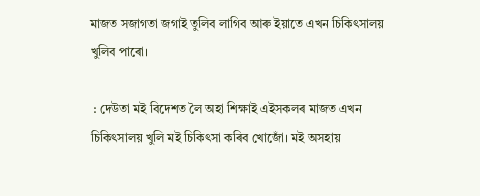মাজত সজাগতা জগাই তুলিব লাগিব আৰু ইয়াতে এখন চিকিৎসালয় খুলিব পাৰো।

 : দেউতা মই বিদেশত লৈ অহা শিক্ষাই এইসকলৰ মাজত এখন চিকিৎসালয় খুলি মই চিকিৎসা কৰিব খোজোঁ। মই অসহায়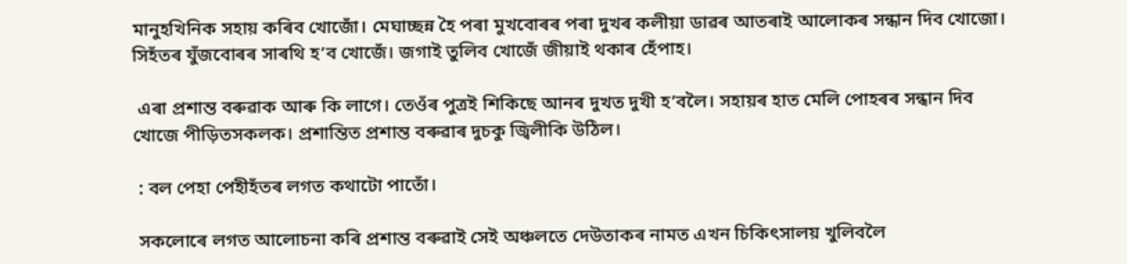মানুহখিনিক সহায় কৰিব খোজোঁ। মেঘাচ্ছন্ন হৈ পৰা মুখবোৰৰ পৰা দুখৰ কলীয়া ডাৱৰ আতৰাই আলোকৰ সন্ধান দিব খোজো। সিহঁতৰ যুঁজবোৰৰ সাৰথি হ’ব খোজেঁ। জগাই তুলিব খোজেঁ জীয়াই থকাৰ হেঁপাহ।

 এৰা প্ৰশান্ত বৰুৱাক আৰু কি লাগে। তেওঁৰ পুত্ৰই শিকিছে আনৰ দুখত দুখী হ’বলৈ। সহায়ৰ হাত মেলি পোহৰৰ সন্ধান দিব খোজে পীড়িতসকলক। প্ৰশান্তিত প্ৰশান্ত বৰুৱাৰ দুচকু জ্বিলীকি উঠিল।

 : বল পেহা পেহীহঁতৰ লগত কথাটো পাতোঁ।

 সকলোৰে লগত আলোচনা কৰি প্ৰশান্ত বৰুৱাই সেই অঞ্চলতে দেউতাকৰ নামত এখন চিকিৎসালয় খুলিবলৈ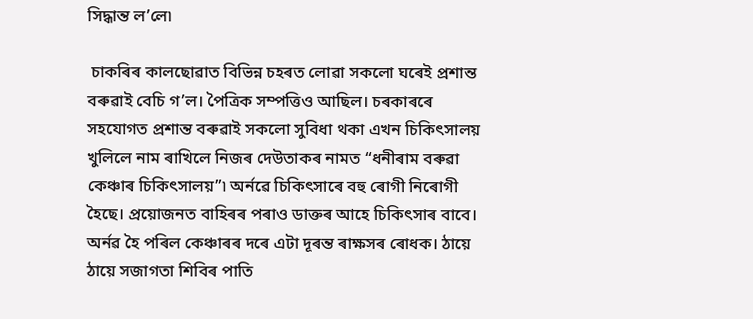সিদ্ধান্ত ল’লে৷

 চাকৰিৰ কালছোৱাত বিভিন্ন চহৰত লোৱা সকলো ঘৰেই প্ৰশান্ত বৰুৱাই বেচি গ’ল। পৈত্ৰিক সম্পত্তিও আছিল। চৰকাৰৰে সহযোগত প্ৰশান্ত বৰুৱাই সকলো সুবিধা থকা এখন চিকিৎসালয় খুলিলে নাম ৰাখিলে নিজৰ দেউতাকৰ নামত “ধনীৰাম বৰুৱা কেঞ্চাৰ চিকিৎসালয়”৷ অৰ্নৱে চিকিৎসাৰে বহু ৰোগী নিৰোগী হৈছে। প্ৰয়োজনত বাহিৰৰ পৰাও ডাক্তৰ আহে চিকিৎসাৰ বাবে। অৰ্নৱ হৈ পৰিল কেঞ্চাৰৰ দৰে এটা দূৰন্ত ৰাক্ষসৰ ৰোধক। ঠায়ে ঠায়ে সজাগতা শিবিৰ পাতি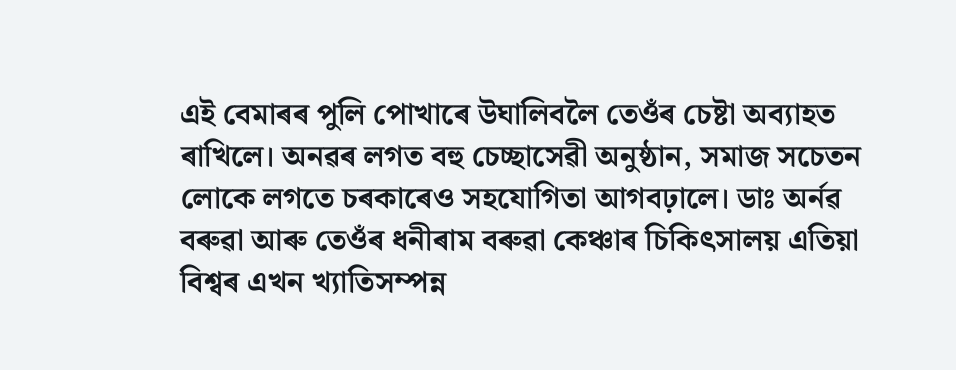এই বেমাৰৰ পুলি পোখাৰে উঘালিবলৈ তেওঁৰ চেষ্টা অব্যাহত ৰাখিলে। অনৱৰ লগত বহু চেচ্ছাসেৱী অনুষ্ঠান, সমাজ সচেতন লোকে লগতে চৰকাৰেও সহযোগিতা আগবঢ়ালে। ডাঃ অৰ্নৱ বৰুৱা আৰু তেওঁৰ ধনীৰাম বৰুৱা কেঞ্চাৰ চিকিৎসালয় এতিয়া বিশ্বৰ এখন খ্যাতিসম্পন্ন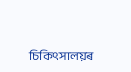চিকিৎসালয়ৰ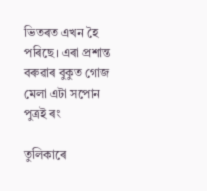ভিতৰত এখন হৈ পৰিছে। এৰা প্ৰশান্ত বৰুৱাৰ বুকুত গোজ মেলা এটা সপোন পুত্ৰই ৰং

তুলিকাৰে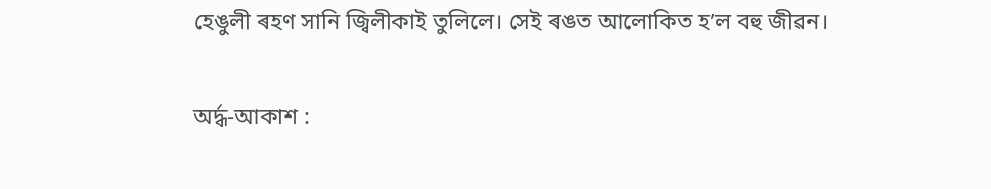হেঙুলী ৰহণ সানি জ্বিলীকাই তুলিলে। সেই ৰঙত আলোকিত হ’ল বহু জীৱন।

অৰ্দ্ধ-আকাশ :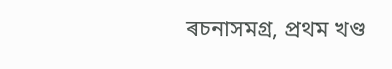ৰচনাসমগ্ৰ, প্ৰথম খণ্ড